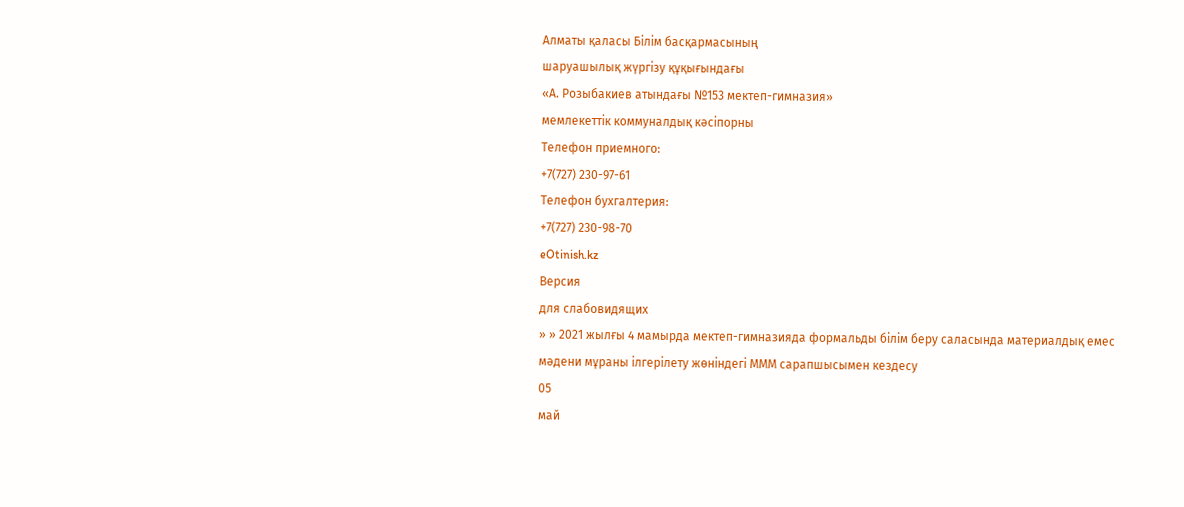Алматы қаласы Білім басқармасының
шаруашылық жүргізу құқығындағы
«А. Розыбакиев атындағы №153 мектеп-гимназия»
мемлекеттік коммуналдық кәсіпорны
Телефон приемного:
+7(727) 230-97-61
Телефон бухгалтерия:
+7(727) 230-98-70
eOtinish.kz
Версия
для слабовидящих
» » 2021 жылғы 4 мамырда мектеп-гимназияда формальды білім беру саласында материалдық емес мәдени мұраны ілгерілету жөніндегі МММ сарапшысымен кездесу
05
май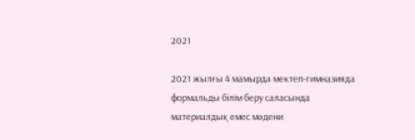2021

2021 жылғы 4 мамырда мектеп-гимназияда формальды білім беру саласында материалдық емес мәдени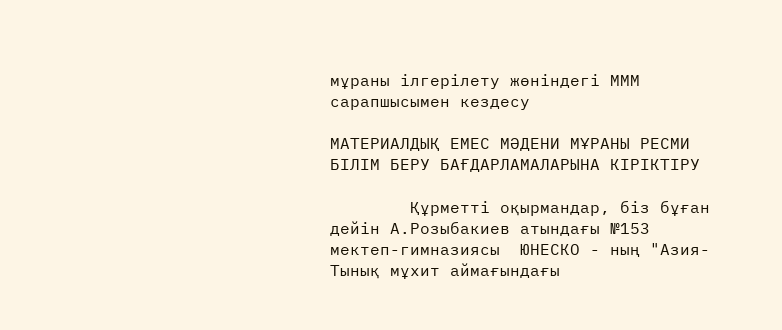мұраны ілгерілету жөніндегі МММ сарапшысымен кездесу

МАТЕРИАЛДЫҚ ЕМЕС МӘДЕНИ МҰРАНЫ РЕСМИ БІЛІМ БЕРУ БАҒДАРЛАМАЛАРЫНА КІРІКТІРУ

        Құрметті оқырмандар, біз бұған дейін А.Розыбакиев атындағы №153 мектеп-гимназиясы  ЮНЕСКО - ның "Азия-Тынық мұхит аймағындағы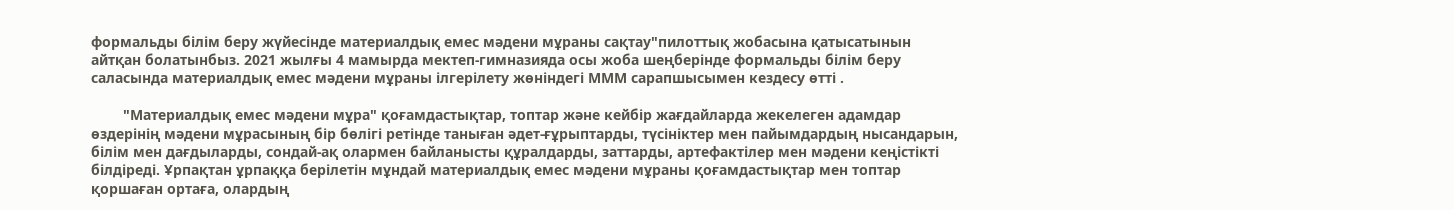формальды білім беру жүйесінде материалдық емес мәдени мұраны сақтау"пилоттық жобасына қатысатынын айтқан болатынбыз. 2021 жылғы 4 мамырда мектеп-гимназияда осы жоба шеңберінде формальды білім беру саласында материалдық емес мәдени мұраны ілгерілету жөніндегі МММ сарапшысымен кездесу өтті .

        "Материалдық емес мәдени мұра" қоғамдастықтар, топтар және кейбір жағдайларда жекелеген адамдар өздерінің мәдени мұрасының бір бөлігі ретінде таныған әдет-ғұрыптарды, түсініктер мен пайымдардың нысандарын, білім мен дағдыларды, сондай-ақ олармен байланысты құралдарды, заттарды, артефактілер мен мәдени кеңістікті білдіреді. Ұрпақтан ұрпаққа берілетін мұндай материалдық емес мәдени мұраны қоғамдастықтар мен топтар қоршаған ортаға, олардың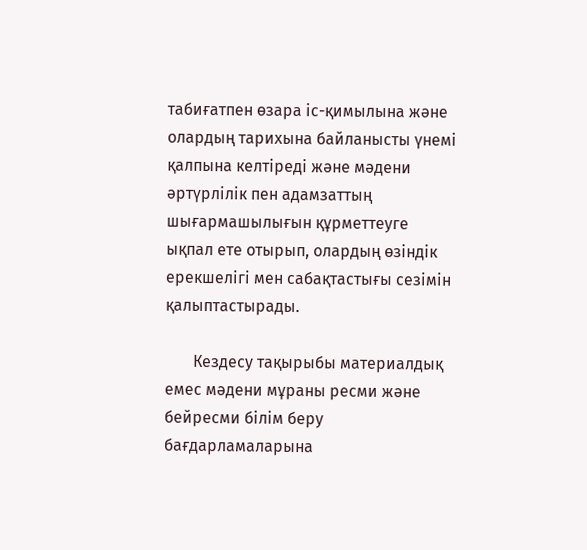табиғатпен өзара іс-қимылына және олардың тарихына байланысты үнемі қалпына келтіреді және мәдени әртүрлілік пен адамзаттың шығармашылығын құрметтеуге ықпал ете отырып, олардың өзіндік ерекшелігі мен сабақтастығы сезімін қалыптастырады.

       Кездесу тақырыбы материалдық емес мәдени мұраны ресми және бейресми білім беру бағдарламаларына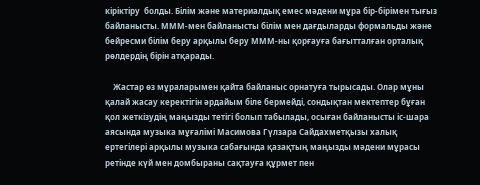кіріктіру  болды. Білім және материалдық емес мәдени мұра бір-бірімен тығыз байланысты. МММ-мен байланысты білім мен дағдыларды формальды және бейресми білім беру арқылы беру МММ-ны қорғауға бағытталған орталық рөлдердің бірін атқарады.

    Жастар өз мұраларымен қайта байланыс орнатуға тырысады. Олар мұны қалай жасау керектігін әрдайым біле бермейді, сондықтан мектептер бұған қол жеткізудің маңызды тетігі болып табылады, осыған байланысты іс-шара аясында музыка мұғалімі Масимова Гүлзара Сайдахметқызы халық ертегілері арқылы музыка сабағында қазақтың маңызды мәдени мұрасы ретінде күй мен домбыраны сақтауға құрмет пен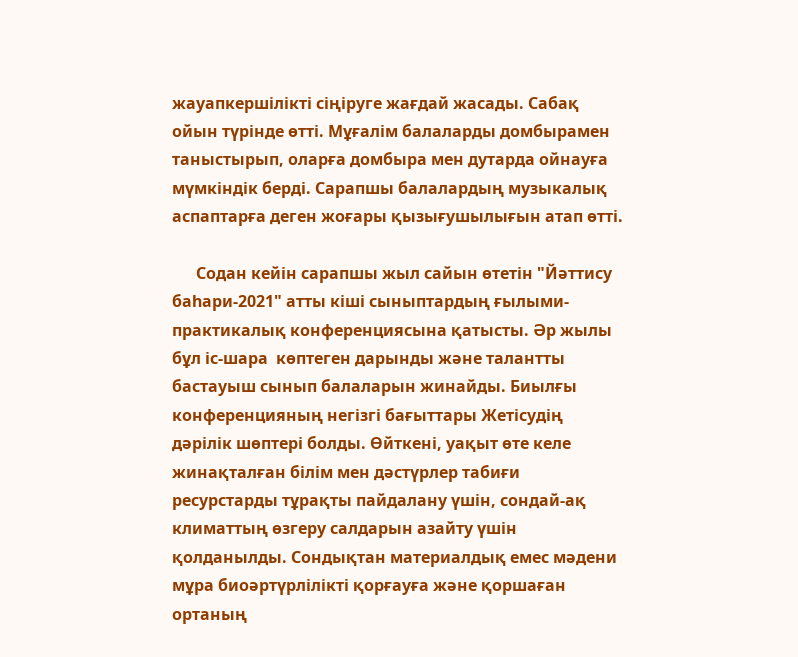жауапкершілікті сіңіруге жағдай жасады. Сабақ ойын түрінде өтті. Мұғалім балаларды домбырамен таныстырып, оларға домбыра мен дутарда ойнауға мүмкіндік берді. Сарапшы балалардың музыкалық аспаптарға деген жоғары қызығушылығын атап өтті.

      Содан кейін сарапшы жыл сайын өтетін "Йәттису баһари-2021" атты кіші сыныптардың ғылыми-практикалық конференциясына қатысты. Әр жылы бұл іс-шара  көптеген дарынды және талантты бастауыш сынып балаларын жинайды. Биылғы конференцияның негізгі бағыттары Жетісудің дәрілік шөптері болды. Өйткені, уақыт өте келе жинақталған білім мен дәстүрлер табиғи ресурстарды тұрақты пайдалану үшін, сондай-ақ климаттың өзгеру салдарын азайту үшін қолданылды. Сондықтан материалдық емес мәдени мұра биоәртүрлілікті қорғауға және қоршаған ортаның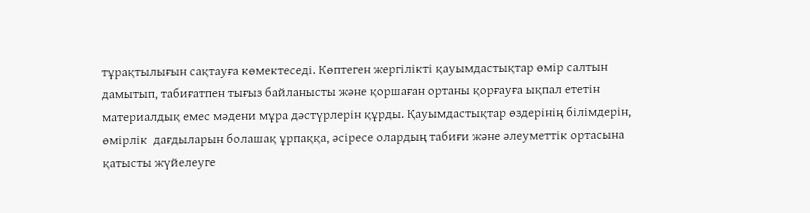тұрақтылығын сақтауға көмектеседі. Көптеген жергілікті қауымдастықтар өмір салтын дамытып, табиғатпен тығыз байланысты және қоршаған ортаны қорғауға ықпал ететін материалдық емес мәдени мұра дәстүрлерін құрды. Қауымдастықтар өздерінің білімдерін, өмірлік  дағдыларын болашақ ұрпаққа, әсіресе олардың табиғи және әлеуметтік ортасына қатысты жүйелеуге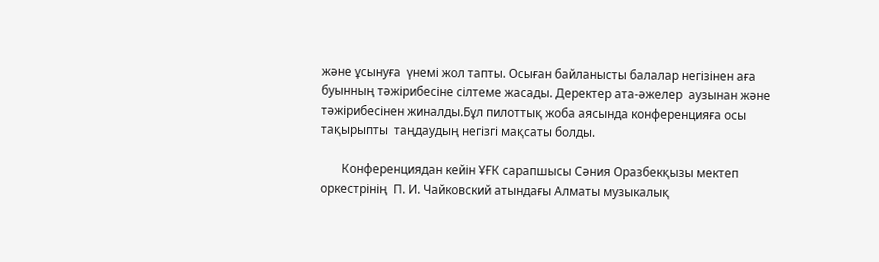және ұсынуға  үнемі жол тапты. Осыған байланысты балалар негізінен аға буынның тәжірибесіне сілтеме жасады. Деректер ата-әжелер  аузынан және тәжірибесінен жиналды.Бұл пилоттық жоба аясында конференцияға осы тақырыпты  таңдаудың негізгі мақсаты болды.

       Конференциядан кейін ҰҒК сарапшысы Сәния Оразбекқызы мектеп оркестрінің  П. И. Чайковский атындағы Алматы музыкалық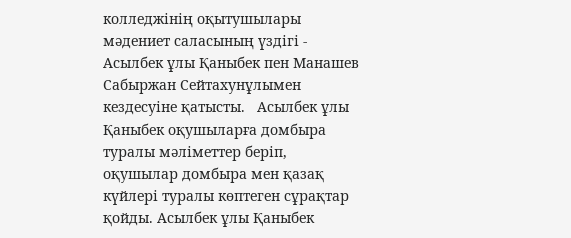колледжінің оқытушылары  мәдениет саласының үздігі - Асылбек ұлы Қаныбек пен Манашев  Сабыржан Сейтахунұлымен  кездесуіне қатысты.   Асылбек ұлы Қаныбек оқушыларға домбыра туралы мәліметтер беріп, оқушылар домбыра мен қазақ күйлері туралы көптеген сұрақтар қойды. Асылбек ұлы Қаныбек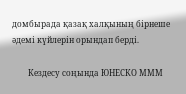домбырада қазақ халқының бірнеше әдемі күйлерін орындап берді.

        Кездесу соңында ЮНЕСКО МММ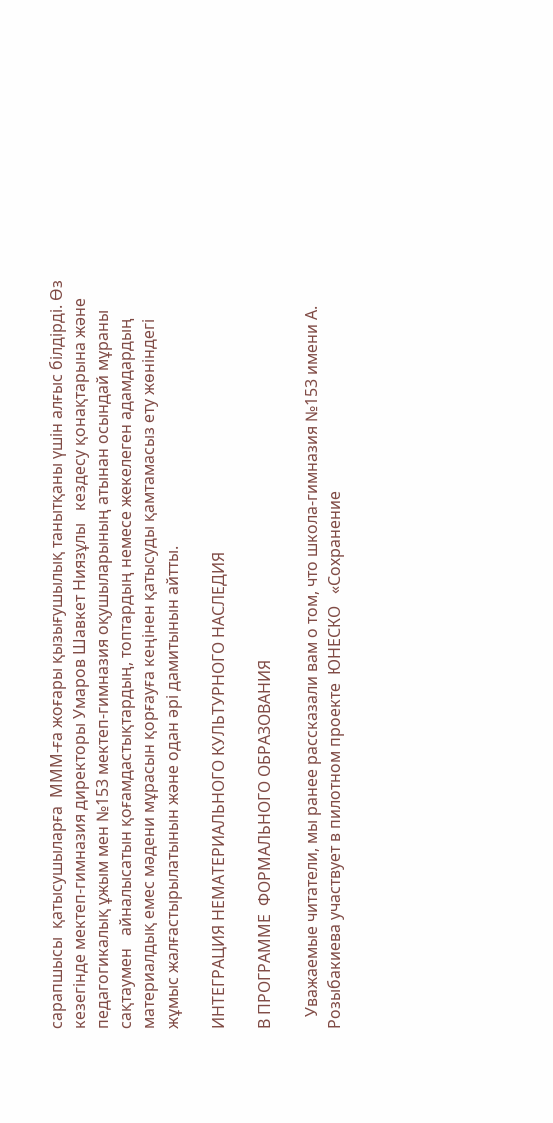сарапшысы  қатысушыларға  МММ-ға жоғары қызығушылық танытқаны үшін алғыс білдірді. Өз кезегінде мектеп-гимназия директоры Умаров Шавкет Ниязұлы   кездесу қонақтарына және педагогикалық ұжым мен №153 мектеп-гимназия оқушыларының атынан осындай мұраны  сақтаумен   айналысатын қоғамдастықтардың, топтардың немесе жекелеген адамдардың материалдық емес мәдени мұрасын қорғауға кеңінен қатысуды қамтамасыз ету жөніндегі жұмыс жалғастырылатынын және одан әрі дамитынын айтты.

ИНТЕГРАЦИЯ НЕМАТЕРИАЛЬНОГО КУЛЬТУРНОГО НАСЛЕДИЯ

В ПРОГРАММЕ  ФОРМАЛЬНОГО ОБРАЗОВАНИЯ

   Уважаемые читатели, мы ранее рассказали вам о том, что школа-гимназия №153 имени А. Розыбакиева участвует в пилотном проекте  ЮНЕСКО   «Сохранение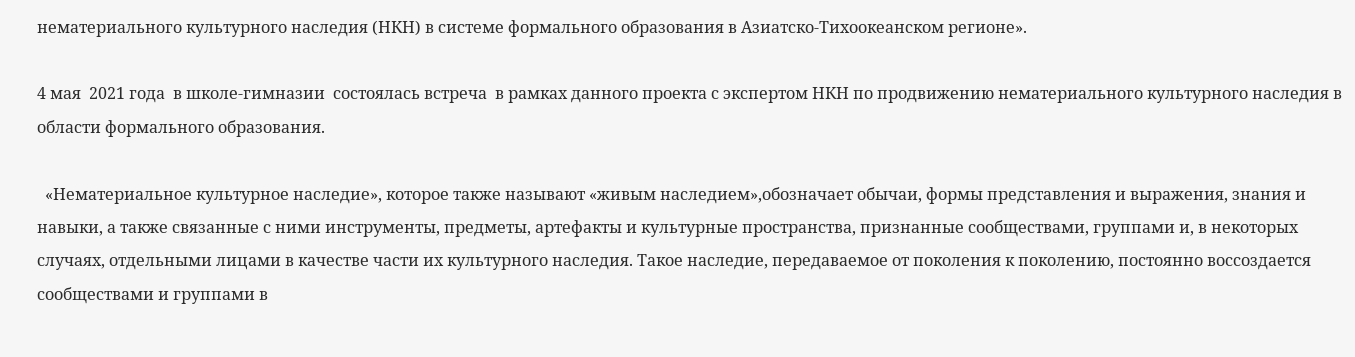нематериального культурного наследия (НКН) в системе формального образования в Азиатско-Тихоокеанском регионе».

4 мая  2021 года  в школе-гимназии  состоялась встреча  в рамках данного проекта с экспертом НКН по продвижению нематериального культурного наследия в области формального образования.

  «Нематериальное культурное наследие», которое также называют «живым наследием»,обозначает обычаи, формы представления и выражения, знания и навыки, а также связанные с ними инструменты, предметы, артефакты и культурные пространства, признанные сообществами, группами и, в некоторых случаях, отдельными лицами в качестве части их культурного наследия. Такое наследие, передаваемое от поколения к поколению, постоянно воссоздается сообществами и группами в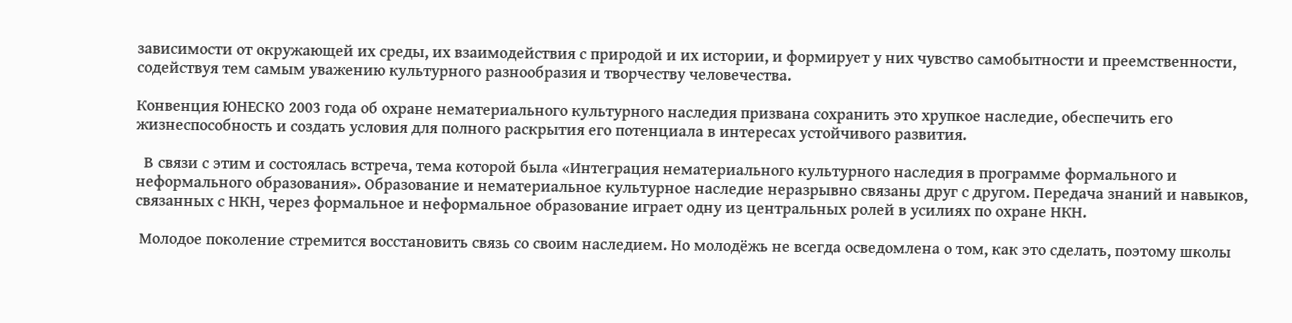зависимости от окружающей их среды, их взаимодействия с природой и их истории, и формирует у них чувство самобытности и преемственности, содействуя тем самым уважению культурного разнообразия и творчеству человечества.

Конвенция ЮНЕСКО 2003 года об охране нематериального культурного наследия призвана сохранить это хрупкое наследие, обеспечить его жизнеспособность и создать условия для полного раскрытия его потенциала в интересах устойчивого развития.

  В связи с этим и состоялась встреча, тема которой была «Интеграция нематериального культурного наследия в программе формального и неформального образования». Образование и нематериальное культурное наследие неразрывно связаны друг с другом. Передача знаний и навыков, связанных с НКН, через формальное и неформальное образование играет одну из центральных ролей в усилиях по охране НКН.

 Молодое поколение стремится восстановить связь со своим наследием. Но молодёжь не всегда осведомлена о том, как это сделать, поэтому школы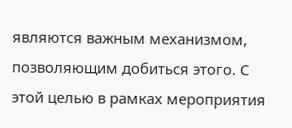являются важным механизмом, позволяющим добиться этого. С этой целью в рамках мероприятия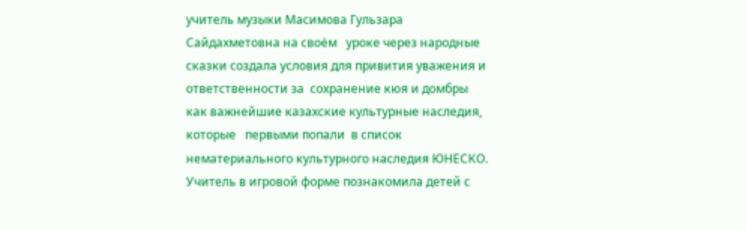учитель музыки Масимова Гульзара Сайдахметовна на своём   уроке через народные сказки создала условия для привития уважения и ответственности за  сохранение кюя и домбры как важнейшие казахские культурные наследия,  которые   первыми попали  в список нематериального культурного наследия ЮНЕСКО.  Учитель в игровой форме познакомила детей с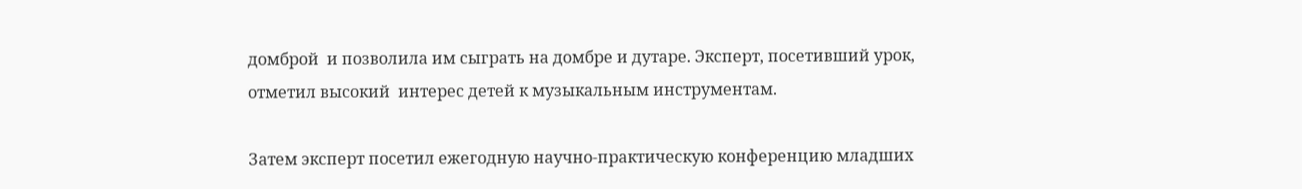домброй  и позволила им сыграть на домбре и дутаре. Эксперт, посетивший урок, отметил высокий  интерес детей к музыкальным инструментам.

Затем эксперт посетил ежегодную научно-практическую конференцию младших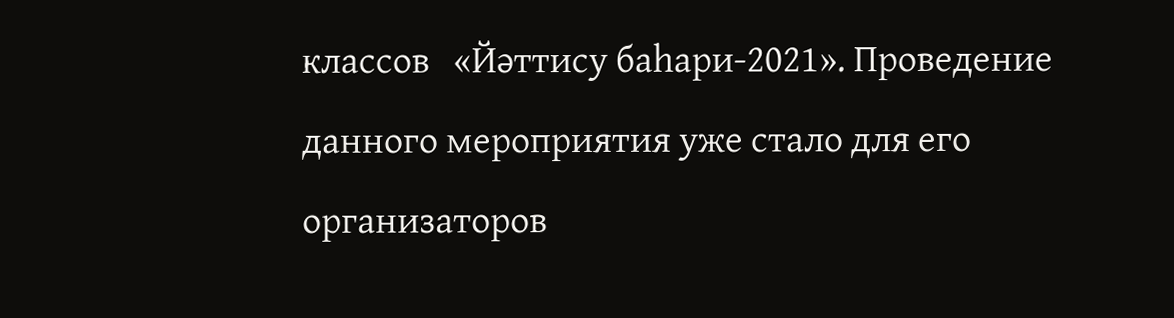классов   «Йәттису баһари-2021». Проведение данного мероприятия уже стало для его организаторов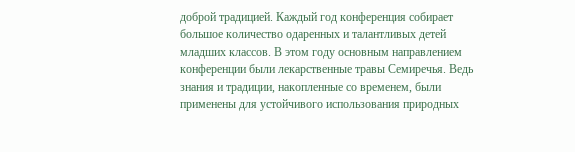доброй традицией. Каждый год конференция собирает большое количество одаренных и талантливых детей младших классов. В этом году основным направлением конференции были лекарственные травы Семиречья. Ведь знания и традиции, накопленные со временем, были применены для устойчивого использования природных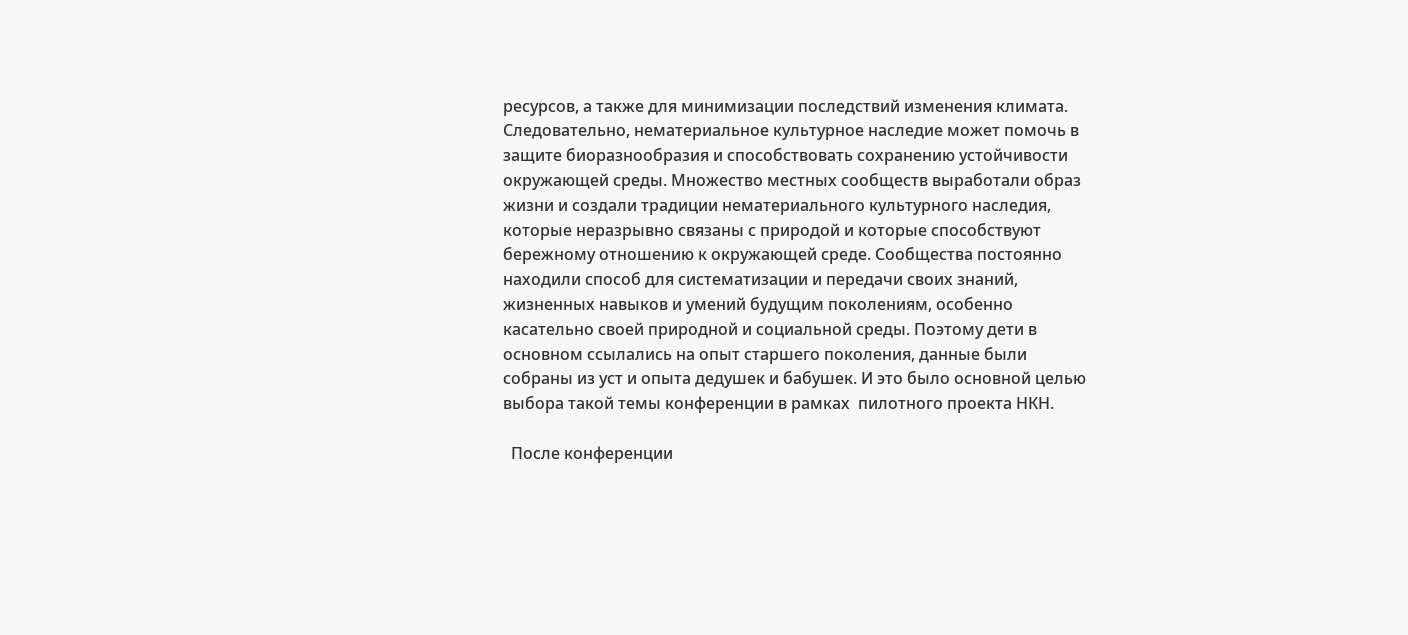ресурсов, а также для минимизации последствий изменения климата. Следовательно, нематериальное культурное наследие может помочь в защите биоразнообразия и способствовать сохранению устойчивости окружающей среды. Множество местных сообществ выработали образ жизни и создали традиции нематериального культурного наследия, которые неразрывно связаны с природой и которые способствуют бережному отношению к окружающей среде. Сообщества постоянно находили способ для систематизации и передачи своих знаний, жизненных навыков и умений будущим поколениям, особенно касательно своей природной и социальной среды. Поэтому дети в основном ссылались на опыт старшего поколения, данные были собраны из уст и опыта дедушек и бабушек. И это было основной целью выбора такой темы конференции в рамках  пилотного проекта НКН.

  После конференции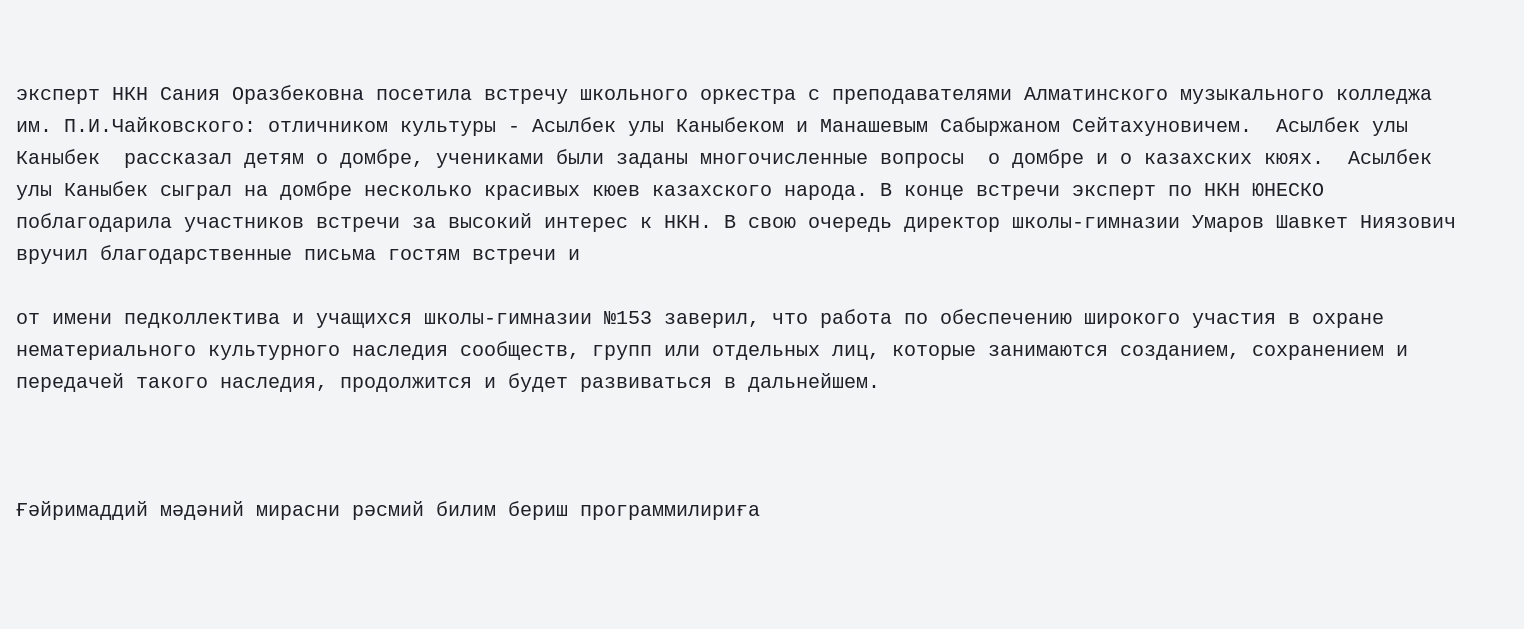эксперт НКН Сания Оразбековна посетила встречу школьного оркестра с преподавателями Алматинского музыкального колледжа им. П.И.Чайковского: отличником культуры - Асылбек улы Каныбеком и Манашевым Сабыржаном Сейтахуновичем.  Асылбек улы Каныбек  рассказал детям о домбре, учениками были заданы многочисленные вопросы  о домбре и о казахских кюях.  Асылбек улы Каныбек сыграл на домбре несколько красивых кюев казахского народа. В конце встречи эксперт по НКН ЮНЕСКО поблагодарила участников встречи за высокий интерес к НКН. В свою очередь директор школы-гимназии Умаров Шавкет Ниязович вручил благодарственные письма гостям встречи и

от имени педколлектива и учащихся школы-гимназии №153 заверил, что работа по обеспечению широкого участия в охране нематериального культурного наследия сообществ, групп или отдельных лиц, которые занимаются созданием, сохранением и передачей такого наследия, продолжится и будет развиваться в дальнейшем.



Ғәйримаддий мәдәний мирасни рәсмий билим бериш программилириға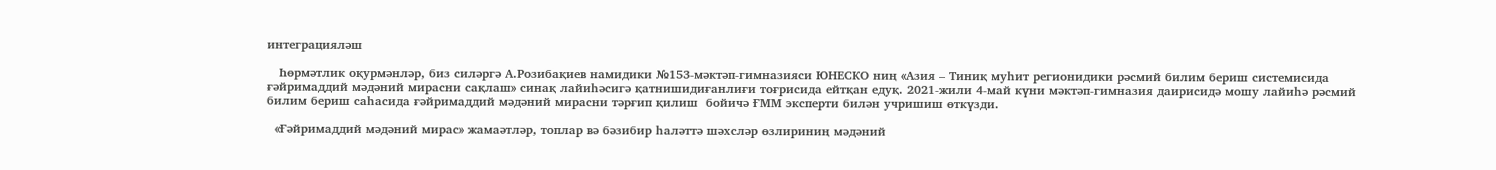интеграцияләш

   Һөрмәтлик оқурмәнләр, биз силәргә А.Розибақиев намидики №153-мәктәп-гимназияси ЮНЕСКО ниң «Азия – Тиниқ муһит регионидики рәсмий билим бериш системисида ғәйримаддий мәдәний мирасни сақлаш» синақ лайиһәсигә қатнишидиғанлиғи тоғрисида ейтқан едуқ. 2021-жили 4-май күни мәктәп-гимназия даирисидә мошу лайиһә рәсмий билим бериш саһасида ғәйримаддий мәдәний мирасни тәрғип қилиш  бойичә ҒММ эксперти билән учришиш өткүзди.

  «Ғәйримаддий мәдәний мирас» жамаәтләр, топлар вә бәзибир һаләттә шәхсләр өзлириниң мәдәний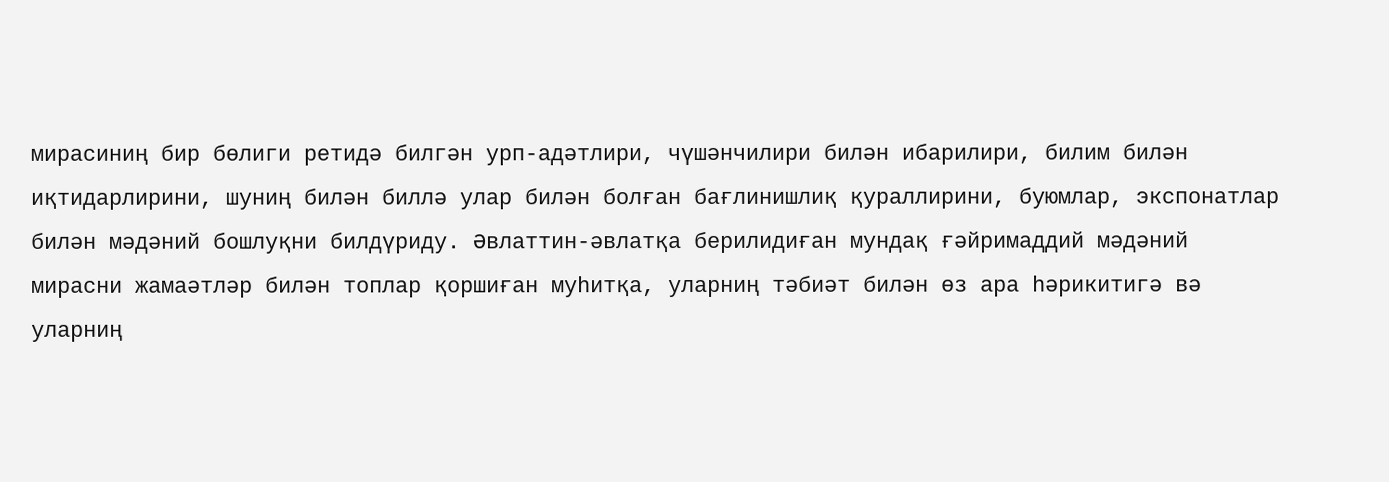мирасиниң бир бөлиги ретидә билгән урп-адәтлири, чүшәнчилири билән ибарилири, билим билән иқтидарлирини, шуниң билән биллә улар билән болған бағлинишлиқ қураллирини, буюмлар, экспонатлар билән мәдәний бошлуқни билдүриду. Әвлаттин-әвлатқа берилидиған мундақ ғәйримаддий мәдәний мирасни жамаәтләр билән топлар қоршиған муһитқа, уларниң тәбиәт билән өз ара һәрикитигә вә уларниң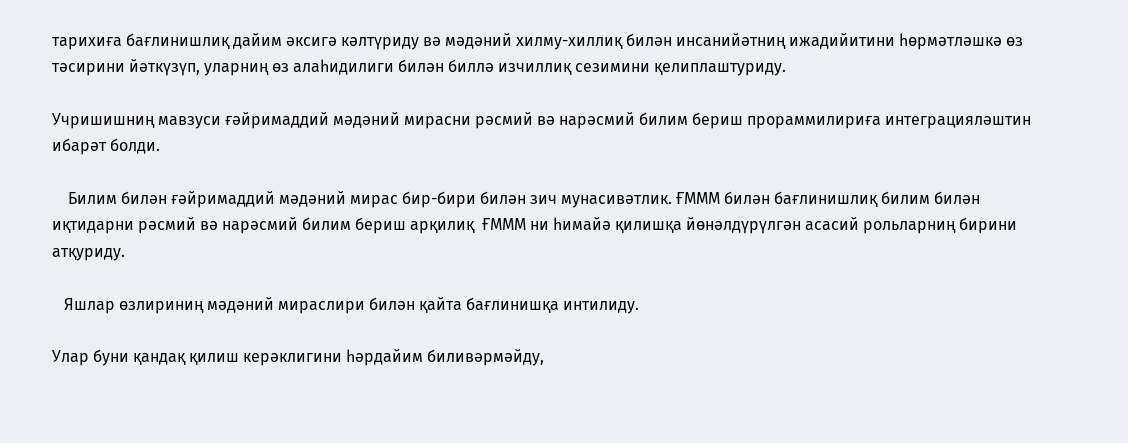тарихиға бағлинишлиқ дайим әксигә кәлтүриду вә мәдәний хилму-хиллиқ билән инсанийәтниң ижадийитини һөрмәтләшкә өз тәсирини йәткүзүп, уларниң өз алаһидилиги билән биллә изчиллиқ сезимини қелиплаштуриду.

Учришишниң мавзуси ғәйримаддий мәдәний мирасни рәсмий вә нарәсмий билим бериш прораммилириға интеграцияләштин ибарәт болди.

    Билим билән ғәйримаддий мәдәний мирас бир-бири билән зич мунасивәтлик. ҒМММ билән бағлинишлиқ билим билән иқтидарни рәсмий вә нарәсмий билим бериш арқилиқ  ҒМММ ни һимайә қилишқа йөнәлдүрүлгән асасий рольларниң бирини атқуриду.

   Яшлар өзлириниң мәдәний мираслири билән қайта бағлинишқа интилиду.

Улар буни қандақ қилиш керәклигини һәрдайим биливәрмәйду,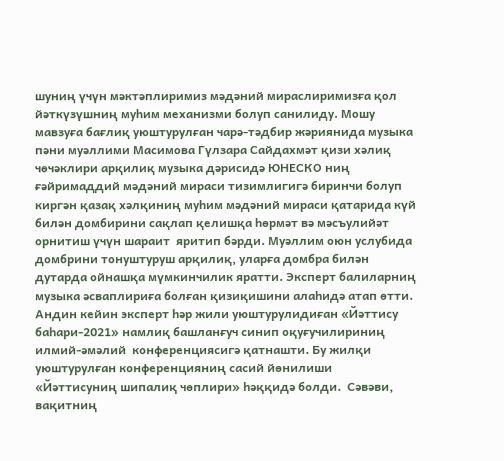шуниң үчүн мәктәплиримиз мәдәний мираслиримизға қол йәткүзүшниң муһим механизми болуп санилиду. Мошу мавзуға бағлиқ уюштурулған чарә-тәдбир жәриянида музыка пәни муәллими Масимова Гүлзара Сайдахмәт қизи хәлиқ чөчәклири арқилиқ музыка дәрисидә ЮНЕСКО ниң ғәйримаддий мәдәний мираси тизимлигигә биринчи болуп киргән қазақ хәлқиниң муһим мәдәний мираси қатарида күй билән домбирини сақлап қелишқа һөрмәт вә мәсъулийәт  орнитиш үчүн шараит  яритип бәрди. Муәллим оюн услубида домбрини тонуштуруш арқилиқ, уларға домбра билән дутарда ойнашқа мүмкинчилик яратти. Эксперт балиларниң музыка әсваплириға болған қизиқишини алаһидә атап өтти. Андин кейин эксперт һәр жили уюштурулидиған «Йәттису баһари-2021» намлиқ башланғуч синип оқуғучилириниң илмий-әмәлий  конференциясигә қатнашти. Бу жилқи уюштурулған конференцияниң сасий йөнилиши  «Йәттисуниң шипалиқ чөплири» һәққидә болди.  Сәвәви, вақитниң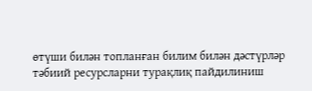өтүши билән топланған билим билән дәстүрләр тәбиий ресурсларни турақлиқ пайдилиниш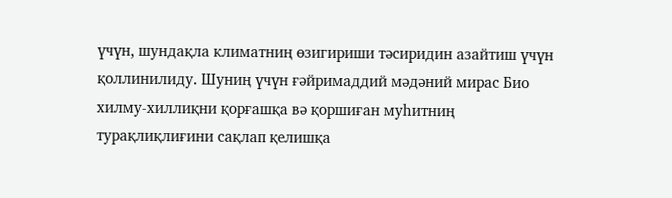үчүн, шундақла климатниң өзигириши тәсиридин азайтиш үчүн қоллинилиду. Шуниң үчүн ғәйримаддий мәдәний мирас Био хилму-хиллиқни қорғашқа вә қоршиған муһитниң турақлиқлиғини сақлап қелишқа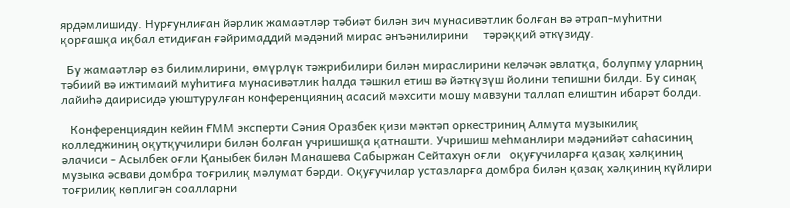ярдәмлишиду. Нурғунлиған йәрлик жамаәтләр тәбиәт билән зич мунасивәтлик болған вә әтрап-муһитни қорғашқа иқбал етидиған ғәйримаддий мәдәний мирас әнъәнилирини     тәрәққий әткүзиду.

  Бу жамаәтләр өз билимлирини, өмүрлүк тәжрибилири билән мираслирини келәчәк әвлатқа, болупму уларниң тәбиий вә ижтимаий муһитиға мунасивәтлик һалда тәшкил етиш вә йәткүзүш йолини тепишни билди. Бу синақ лайиһә даирисидә уюштурулған конференцияниң асасий мәхсити мошу мавзуни таллап елиштин ибарәт болди.

   Конференциядин кейин ҒММ эксперти Сәния Оразбек қизи мәктәп оркестриниң Алмута музыкилиқ колледжиниң оқутқучилири билән болған учришишқа қатнашти. Учришиш меһманлири мәдәнийәт саһасиниң әлачиси - Асылбек оғли Қаныбек билән Манашева Сабыржан Сейтахун оғли   оқуғучиларға қазақ хәлқиниң музыка әсвави домбра тоғрилиқ мәлумат бәрди. Оқуғучилар устазларға домбра билән қазақ хәлқиниң күйлири тоғрилиқ көплигән соалларни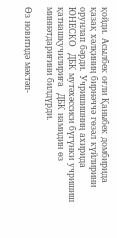қойди. Асылбек оғли Қаныбек домбирида қазақ хәлқиниң бирнәччә гөзәл күйлирини орунлап бәрди. Учришишниң ахирида ЮНЕСКО  ДБК мутәхәссиси бүгүнки учришиш қатнашқучилириға  ДБК намидин өз миннәтдариғини билдүрди.

Өз новитидә мәктәп-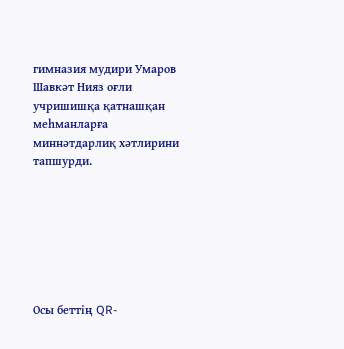гимназия мудири Умаров Шавкәт Нияз оғли  учришишқа қатнашқан меһманларға  миннәтдарлиқ хәтлирини тапшурди.







Осы беттің QR-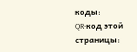коды:
QR-код этой страницы: